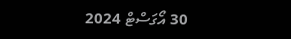30 އޯގަސްޓް 2024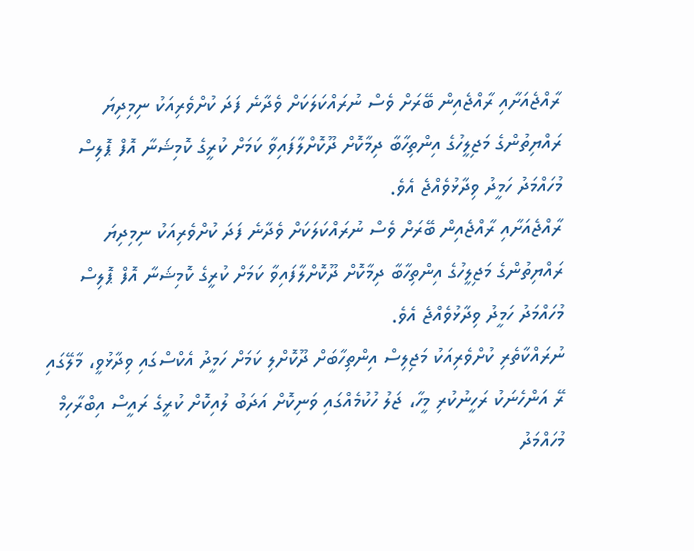ރާއްޖެއަށާއި ރާއްޖެއިން ބޭރަށް ވެސް ނުރައްކަލަކަށް ވެދާނެ ފަދަ ކުށްވެރިއަކު ނިމިދިޔަ ރައްޔިތުންގެ މަޖިލީހުގެ އިންތިހާބާ ދިމާކޮށް ދޫކޮށްލާފައިވާ ކަމަށް ކުރީގެ ކޮމިޝަނާ އޮފް ޕޮލިސް މުހައްމަދު ހަމީދު ވިދާޅުވެއްޖެ އެވެ.
ރާއްޖެއަށާއި ރާއްޖެއިން ބޭރަށް ވެސް ނުރައްކަލަކަށް ވެދާނެ ފަދަ ކުށްވެރިއަކު ނިމިދިޔަ ރައްޔިތުންގެ މަޖިލީހުގެ އިންތިހާބާ ދިމާކޮށް ދޫކޮށްލާފައިވާ ކަމަށް ކުރީގެ ކޮމިޝަނާ އޮފް ޕޮލިސް މުހައްމަދު ހަމީދު ވިދާޅުވެއްޖެ އެވެ.
ނުރައްކާތެރި ކުށްވެރިއަކު މަޖިލިސް އިންތިހާބަށް ދޫކޮށްލި ކަމަށް ހަމީދު އެކްސްގައި ވިދާޅުވީ، މާލޭގައި ރޭ އަންހެނަކު ރަހީނުކުރި މީހާ، ޖަލު ހުކުމެއްގައި ވަނިކޮށް އަދަބު ލުއިކޮށް ކުރީގެ ރައީސް އިބްރާހިމް މުހައްމަދު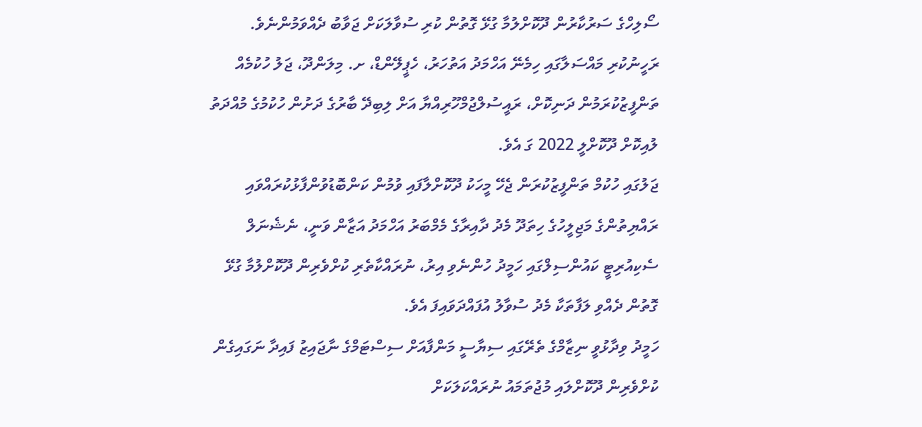ސޯލިހްގެ ސަރުކާރުން ދޫކޮށްލުމާ ގުޅޭ ގޮތުން ކުރި ސުވާލަކަށް ޖަވާބު ދެއްވަމުންނެވެ.
ރަހީނުކުރި މައްސަލާގައި ހިމެނޭ އަހްމަދު އަތުހަރު، ހެޕީލޭންޑް، ށ. މިލަންދޫ، ޖަލު ހުކުމެއް ތަންފީޒުކުރަމުން ދަނިކޮށް، ރައީސުލްޖުމްހޫރިއްޔާ އަށް ލިބިދޭ ބާރުގެ ދަށުން ހުކުމުގެ މުއްދަތު ލުއިކޮށް ދޫކޮށްލީ 2022 ގަ އެވެ.
ޖަލުގައި ހުކުމް ތަންފީޒުކުރަން ޖެހޭ މީހަކު ދޫކޮށްލާފައި ވުމުން ކަންބޮޑުވުންފާޅުކުރައްވައި ރައްޔިތުންގެ މަޖިލީހުގެ ހިތަދޫ މެދު ދާއިރާގެ މެމްބަރު އަހްމަދު އަޒާން ވަނީ، ނެޝެނަލް ސެކިއުރިޓީ ކައުންސިލްގައި ހަމީދު ހުންނެވި އިރު، ނުރައްކާތެރި ކުށްވެރިން ދޫކޮށްލުމާ ގުޅޭ ގޮތުން ދެއްވި ލަފާތަކާ މެދު ސުވާލު އުފައްދަވައިފަ އެވެ.
ހަމީދު ވިދާޅުވީ ނިޒާމްގެ ތެރޭގައި ސިޔާސީ މަންފާއަށް ސިސްޓަމްގެ ނާޖައިޒު ފައިދާ ނަގައިގެން ކުށްވެރިން ދޫކޮށްލައި މުޖުތަމައު ނުރައްކަލަކަށް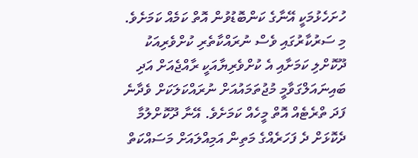ހުށަހެޅުމަކީ އޭނާގެ ކަންބޮޑުވުން އޮތް ކަމެއް ކަމަށެވެ.
މި ސަރުކާރުގައި ވެސް ނުރައްކާތެރި ކުށްވެރިއަކު ދޫކޮށްލި ކަމަށާއި އެ ކުށްވެރިޔާއަކީ ރާއްޖެއަށް އަދި ބައިނައަލްގަވާމީ މުޖުތަމައުއަށް ނުރައްކަލަކަށް ވެދާނެ ފަދަ ތްރެޓެއް އޮތް މީހެއް ކަމަށެވެ. އޭނާ ދޫކޮށްލުމާ ދެކޮޅަށް ދެ ފަހަރެއްގެ މަތިން އަމިއްލައަށް މަސައްކަތް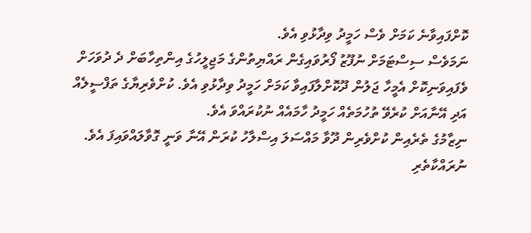ކޮށްފައިވާނެ ކަމަށް ވެސް ހަމީދު ވިދާޅުވި އެވެ.
ނަމަވެސް ސިސްޓަމަށް ނުފޫޒު ފޯރުވައިގެން ރައްޔިތުންގެ މަޖިލީހުގެ އިންތިހާބަށް ދެ ދުވަހަށް ވެފައިވަނިކޮށް އެމީހާ ޖަލުން ދޫކޮށްލާފައިވާ ކަމަށް ހަމީދު ވިދާޅުވި އެވެ. ކުށްވެރިޔާގެ ތަފްސީލެއް އަދި އޭނާއަށް ކުރެވޭ ތުހުމަތެއް ހަމީދު ހާމައެއް ނުކުރައްވަ އެވެ.
ނިޒާމުގެ ތެރެއިން ކުށްވެރިން ދޫވާ މައްސަލަ އިސްލާހު ކުރަން އޭނާ ވަނީ ގޮވާލައްވައިފަ އެވެ.
ނުރައްކާތެރި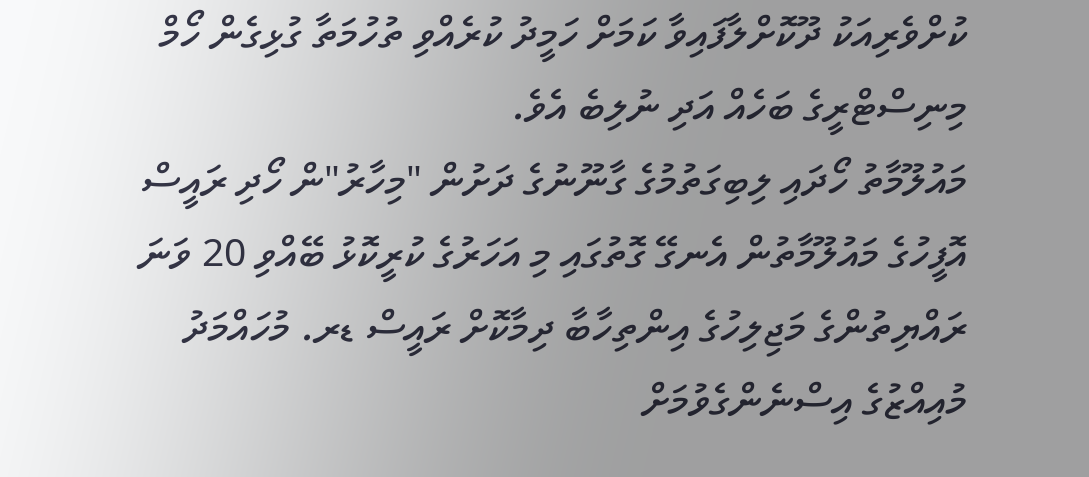ކުށްވެރިއަކު ދޫކޮށްލާފައިވާ ކަމަށް ހަމީދު ކުރެއްވި ތުހުމަތާ ގުޅިގެން ހޯމް މިނިސްޓްރީގެ ބަހެއް އަދި ނުލިބެ އެވެ.
މައުލޫމާތު ހޯދައި ލިބިގަތުމުގެ ގާނޫނުގެ ދަށުން "މިހާރު"ން ހޯދި ރައީސް އޮފީހުގެ މައުލޫމާތުން އެނގޭ ގޮތުގައި މި އަހަރުގެ ކުރީކޮޅު ބޭއްވި 20 ވަނަ ރައްޔިތުންގެ މަޖިލިހުގެ އިންތިހާބާ ދިމާކޮށް ރައީސް ޑރ. މުހައްމަދު މުއިއްޒުގެ އިސްނެންގެވުމަށް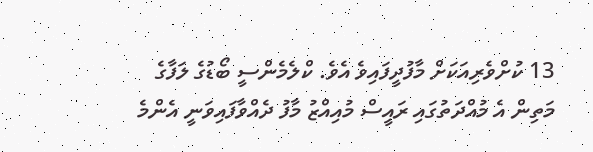13 ކުށްވެރިއަކަށް މާފުދީފައިވެ އެވެ. ކްލެމެންސީ ބޯޑުގެ ލަފާގެ މަތިން އެ މުއްދަތުގައި ރައީސް މުއިއްޒު މާފު ދެއްވާފައިވަނީ އެންމެ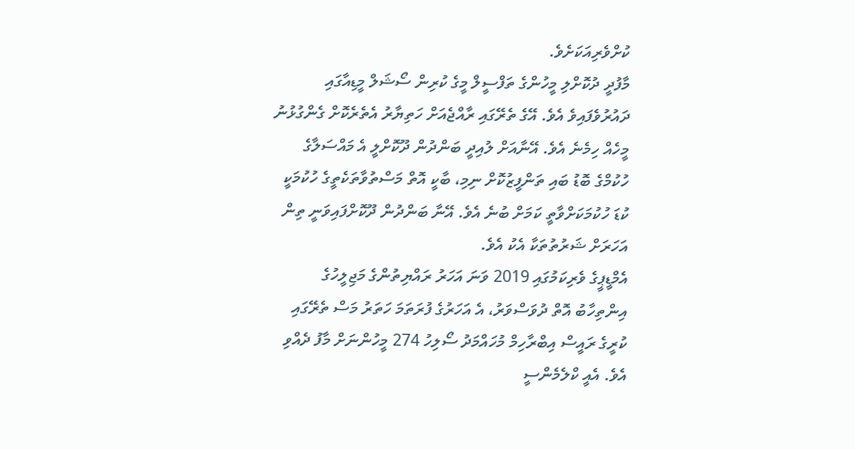ކުށްވެރިއަކަށެވެ.
މާފުދީ ދުކޮށްލި މީހުންގެ ތަފްސީލް މީގެ ކުރިން ސޯޝަލް މީޑިއާގައި ދައުރުވެފައިވެ އެވެ. އޭގެ ތެރޭގައި ރާއްޖެއަށް ހަތިޔާރު އެތެރެކޮށް ގެންގުޅުނު މީހެއް ހިމެނެ އެވެ. އޭނާއަށް ލުއިދީ ބަންދުން ދޫކޮށްލީ އެ މައްސަލާގެ ހުކުމްގެ ބޮޑު ބައި ތަންފީޒުކޮށް ނިމި، ބާކީ އޮތް މަސްތުވާތަކެތީގެ ހުކުމަކީ ކުޑަ ހުކުމަކަށްވާތީ ކަމަށް ބުނެ އެވެ. އޭނާ ބަންދުން ދޫކޮށްފައިވަނީ ތިން އަހަރަށް ޝަރުތުތަކާ އެކު އެވެ.
އެމްޑީޕީގެ ވެރިކަމުގައި 2019 ވަނަ އަހަރު ރައްޔިތުންގެ މަޖިލީހުގެ އިންތިހާބު އޮތް ދުވަސްވަރު، އެ އަހަރުގެ ފުރަތަމަ ހަތަރު މަސް ތެރޭގައި ކުރީގެ ރައީސް އިބްރާހިމް މުހައްމަދު ސޯލިހު 274 މީހުންނަށް މާފު ދެއްވި އެވެ. އެއީ ކްލެމެންސީ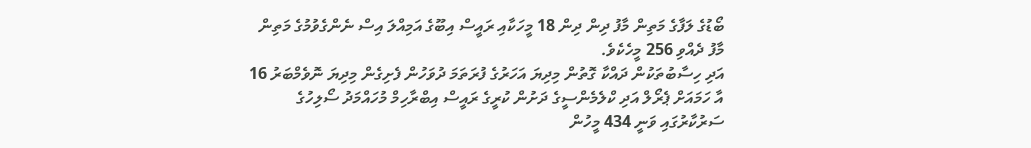ބޯޑުގެ ލަފާގެ މަތިން މާފު ދިން ދިން 18 މީހަކާއި ރައީސް އިބޫގެ އަމިއްލަ އިސް ނެންގެވުމުގެ މަތިން މާފު ދެއްވި 256 މީހެކެވެ.
އަދި ހިސާބުތަކުން ދައްކާ ގޮތުން މިދިޔަ އަހަރުގެ ފުރަތަމަ ދުވަހުން ފެށިގެން މިދިޔަ ނޮވެމްބަރު 16 އާ ހަމައަށް ޕެރޯލް އަދި ކްލެމެންސީގެ ދަށުން ކުރީގެ ރައީސް އިބްރާހިމް މުހައްމަދު ސޯލިހުގެ ސަރުކާރުގައި ވަނީ 434 މީހުން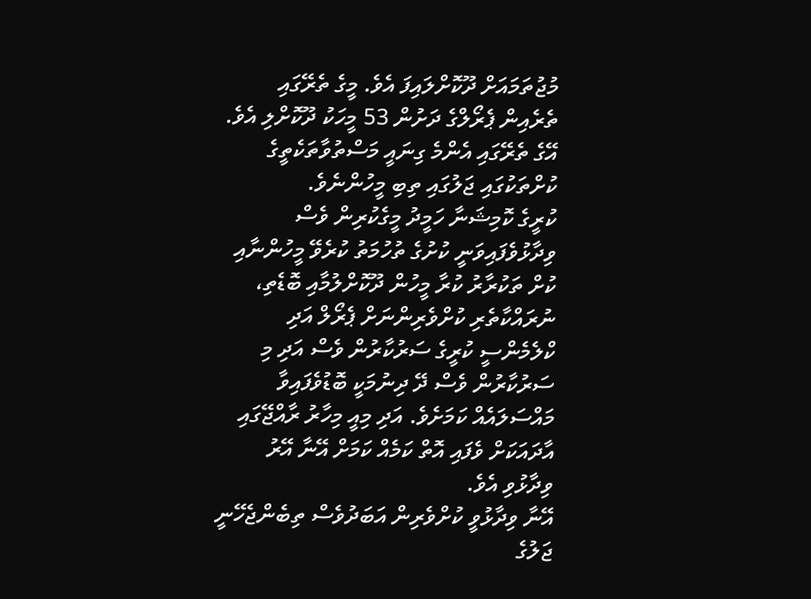މުޖުތަމައަށް ދޫކޮށްލައިފަ އެވެ. މީގެ ތެރޭގައި ތެރެއިން ޕެރޯލްގެ ދަށުން 53 މީހަކު ދޫކޮށްލި އެވެ. އޭގެ ތެރޭގައި އެންމެ ގިނައީ މަސްތުވާތަކެތީގެ ކުށްތަކުގައި ޖަލުގައި ތިބި މީހުންނެވެ.
ކުރީގެ ކޮމިޝަނާ ހަމީދު މީގެކުރިން ވެސް ވިދާޅުވެފައިވަނީ ކުށުގެ ތުހުމަތު ކުރެވޭ މީހުންނާއި ކުށް ތަކުރާރު ކުރާ މީހުން ދޫކޮށްލުމާއި ބޮޑެތި، ނުރައްކާތެރި ކުށްވެރިންނަށް ޕެރޯލް އަދި ކްލެމެންސީ ކުރީގެ ސަރުކާރުން ވެސް އަދި މި ސަރުކާރުން ވެސް ދޭ ދިނުމަކީ ބޮޑުވެފައިވާ މައްސަލައެއް ކަމަށެވެ. އަދި މިއީ މިހާރު ރާއްޖޭގައި އާދައަކަށް ވެފައި އޮތް ކަމެއް ކަމަށް އޭނާ އޭރު ވިދާޅުވި އެވެ.
އޭނާ ވިދާޅުވީ ކުށްވެރިން އަބަދުވެސް ތިބެންޖެހޭނީ ޖަލުގެ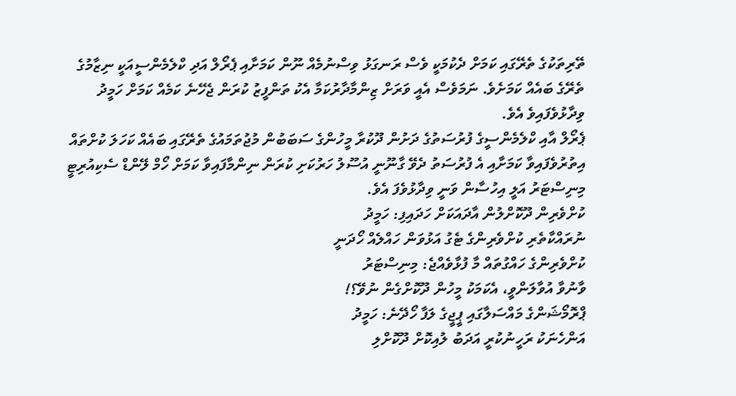ތޭރިތަކުގެ ތެރޭގައި ކަމަށް ދެކުމަކީ ވެސް ރަނގަޅު ވިސްނުމެއް ނޫން ކަމަށާއި ޕެރޯލް އަދި ކްލެމެންސީއަކީ ނިޒާމުގެ ތެރޭގެ ބައެއް ކަމަށެވެ. ނަމަވެސް އެއީ ވަރަށް ޒިންމާދާރުކަމާ އެކު ތަންފީޒު ކުރަން ޖެހޭނެ ކަމެއް ކަމަށް ހަމީދު ވިދާޅުވެފައިވެ އެވެ.
ޕެރޯލް އާއި ކްލެމެންސީގެ ފުރުސަތުގެ ދަށުން ދޫކުރާ މީހުންގެ ސަބަބުން މުޖުތަމައުގެ ތެރޭގައި ބައެއް ކަހަލަ ކުށްތައް އިތުރުވެފައިވާ ކަމަށާއި އެ ފުރުސަތު ދެވޭ ގާނޫނީ އުސޫލު ހަރުކަށި ކުރަން ނިންމާފައިވާ ކަމަށް ހޯމް ލޭންޑް ސެކިއުރިޓީ މިނިސްޓަރު އަލީ އިހުސާން ވަނީ ވިދާޅުވެފަ އެވެ.
ކުށްވެރިން ދޫކޮށްލުން އާދައަކަށް ހަދައިފި: ހަމީދު
ނުރައްކާތެރި ކުށްވެރިންގެ ޓެގު އަޅުވަން ހައްލެއް ހޯދަނީ
ކުށްވެރިންގެ ހައްގުތައް މާ ފުޅާވެއްޖެ: މިނިސްޓަރު
ވާނުވާ އުވާލަންވީ، އެކަމަކު މީހުން ދޫކޮށްގެން ނުވޭ؟!
ޕްރޮމޯޝަންގެ މައްސަލާގައި ޕީޖީގެ ލަފާ ހޯދޭނެ: ހަމީދު
އަންހެނަކު ރަހީނުކުރީ އަދަބު ލުއިކޮށް ދޫކޮށްލި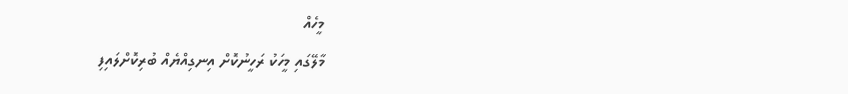މީހެއް
މާލޭގައި މީހަކު ރަހީނުކޮށް އިނގިއްޔެއް ބުރިކޮށްލައިފި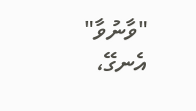"ވާނުވާ" އެނގޭ،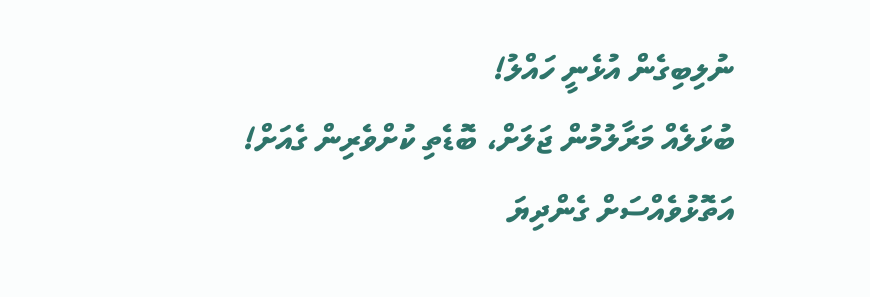ނުލިބިގެން އުޅެނީ ހައްލު!
ބުޅަލެއް މަރާލުމުން ޖަލަށް، ބޮޑެތި ކުށްވެރިން ގެއަށް!
އަތޮޅުވެއްސަށް ގެންދިޔަ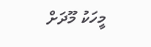މީހަކު މޫދަށް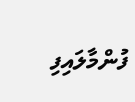ފުންމާލައިފި